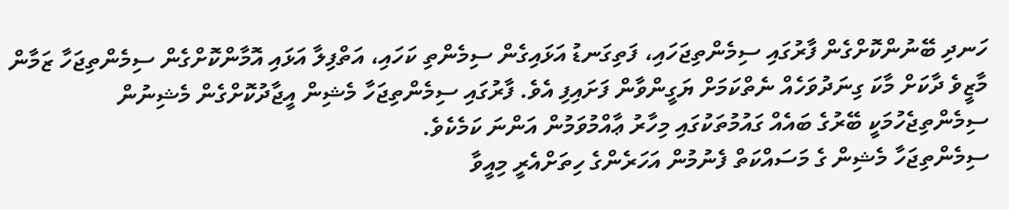ހަނދި ބޭނުންކޮށްގެން ފާރުގައި ސިމެންތިޖަހައި، ފަތިގަނޑު އަޅައިގެން ސިމެންތި ކަހައި، އަތްފިލާ އަޅައި އޮމާންކޮށްގެން ސިމެންތިޖަހާ ޒަމާން މާޒީވެ ދާކަށް މާކަ ގިނަދުވަހެއް ނެތްކަމަށް ޔަގީންވާން ފަށައިފި އެވެ. ފާރުގައި ސިމެންތިޖަހާ މެޝިން އީޖާދުކޮށްގެން މެޝިނުން ސިމެންތިޖެހުމަކީ ބޭރުގެ ބައެއް ގައުމުތަކުގައި މިހާރު ޢާއްމުވަމުން އަންނަ ކަމެކެވެ.
ސިމެންތިޖަހާ މެޝިން ގެ މަސައްކަތް ފެނުމުން އަހަރެންގެ ހިތަށްއެރީ މިއީވާ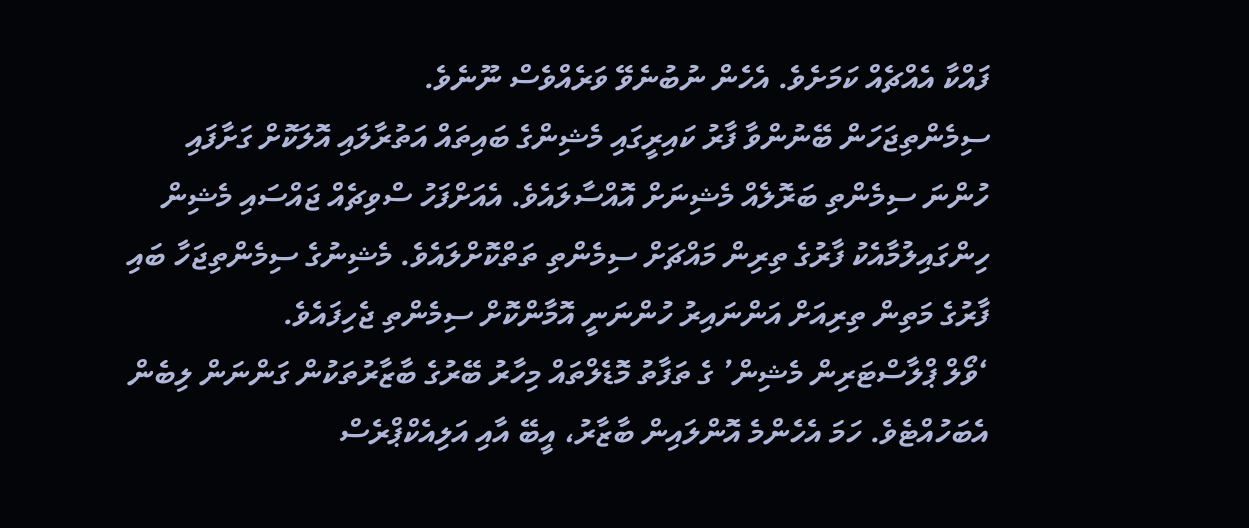ފައްކާ އެއްޗެއް ކަމަށެވެ. އެހެން ނުބުނެވޭ ވަރެއްވެސް ނޫނެވެ.
ސިމެންތިޖަހަން ބޭނުންވާ ފާރު ކައިރީގައި މެޝިންގެ ބައިތައް އަތުރާލައި އޮލަކޮށް ގަށާފައި ހުންނަ ސިމެންތި ބަރޮލެއް މެޝިނަށް އޮއްސާލައެވެ. އެއަށްފަހު ސްވިޗެއް ޖައްސައި މެޝިން ހިންގައިލުމާއެކު ފާރުގެ ތިރިން މައްޗަށް ސިމެންތި ތަތްކޮށްލައެވެ. މެޝިނުގެ ސިމެންތިޖަހާ ބައި ފާރުގެ މަތިން ތިރިއަށް އަންނައިރު ހުންނަނީ އޮމާންކޮށް ސިމެންތި ޖެހިފައެވެ.
‘ވޯލް ޕްލާސްޓަރިން މެޝިން’ ގެ ތަފާތު މޮޑެލްތައް މިހާރު ބޭރުގެ ބާޒާރުތަކުން ގަންނަން ލިބެން އެބަހުއްޓެވެ. ހަމަ އެހެންމެ އޮންލައިން ބާޒާރު، އީބޭ އާއި އަލިއެކްޕްރެސް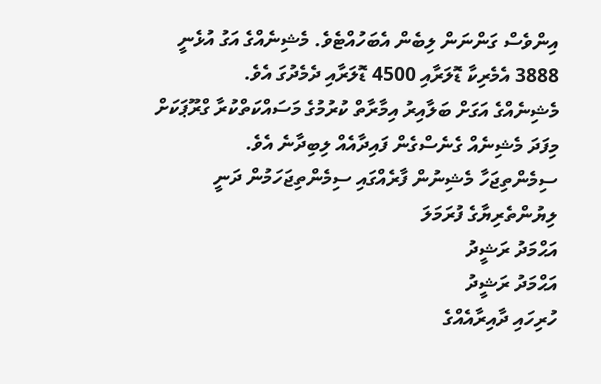އިންވެސް ގަންނަން ލިބެން އެބަހުއްޓެވެ. މެޝިނެއްގެ އަގު އުޅެނީ 3888 އެމެރިކާ ޑޮލަރާއި 4500 ޑޮލަރާއި ދެމެދުގަ އެވެ.
މެޝިނެއްގެ އަގަށް ބަލާއިރު އިމާރާތް ކުރުމުގެ މަސައްކަތްކުރާ ގްރޫޕަކަށް މިފަދަ މެޝިނެއް ގެނެސްގެން ފައިދާއެއް ލިބިދާނެ އެވެ.
ސިމެންތިޖަހާ މެޝިނުން ފާރެއްގައި ސިމެންތިޖަހަމުން ދަނީ
ލިޔުންތެރިޔާގެ ފުރަމަލަ
އަޙްމަދު ރަޝީދު
އަޙްމަދު ރަޝީދު
ހުރިހައި ދާއިރާއެއްގެ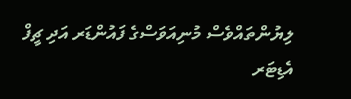ލިޔުންތައްވެސް މުނިއަވަސްގެ ފައުންޑަރ އަދި ޗީފް އެޑިޓަރ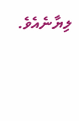ލިޔާނެއެވެ.